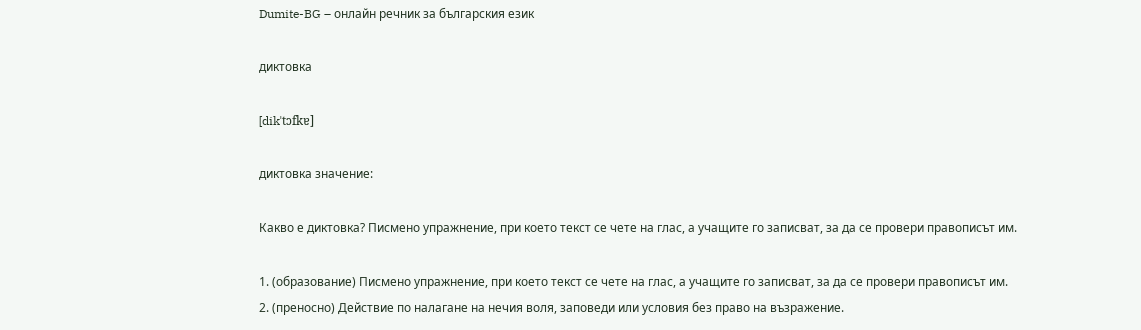Dumite-BG – онлайн речник за българския език

диктовка

[dikˈtɔfkɐ]

диктовка значение:

Какво е диктовка? Писмено упражнение, при което текст се чете на глас, а учащите го записват, за да се провери правописът им.

1. (образование) Писмено упражнение, при което текст се чете на глас, а учащите го записват, за да се провери правописът им.
2. (преносно) Действие по налагане на нечия воля, заповеди или условия без право на възражение.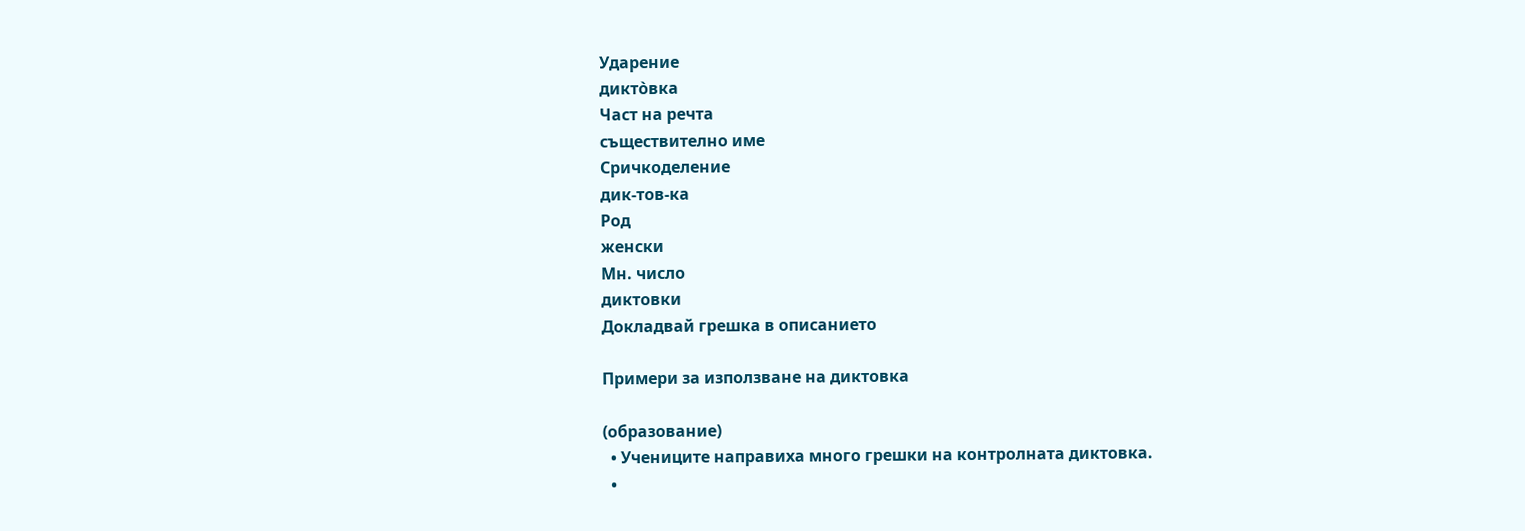Ударение
дикто̀вка
Част на речта
съществително име
Сричкоделение
дик-тов-ка
Род
женски
Мн. число
диктовки
Докладвай грешка в описанието

Примери за използване на диктовка

(образование)
  • Учениците направиха много грешки на контролната диктовка.
  •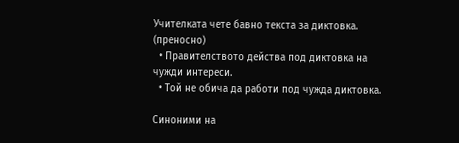Учителката чете бавно текста за диктовка.
(преносно)
  • Правителството действа под диктовка на чужди интереси.
  • Той не обича да работи под чужда диктовка.

Синоними на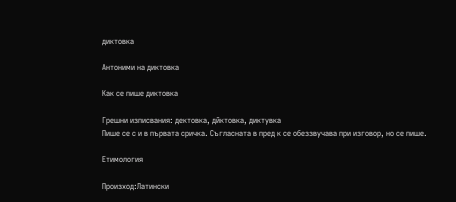диктовка

Антоними на диктовка

Как се пише диктовка

Грешни изписвания: дектовка, дйктовка, диктувка
Пише се с и в първата сричка. Съгласната в пред к се обеззвучава при изговор, но се пише.

Етимология

Произход:Латински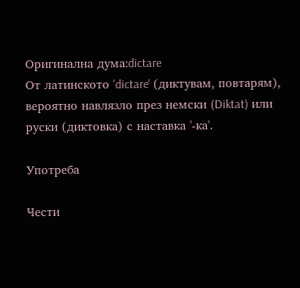Оригинална дума:dictare
От латинското 'dictare' (диктувам, повтарям), вероятно навлязло през немски (Diktat) или руски (диктовка) с наставка '-ка'.

Употреба

Чести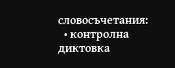словосъчетания:
  • контролна диктовка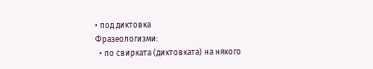• под диктовка
Фразеологизми:
  • по свирката (диктовката) на някого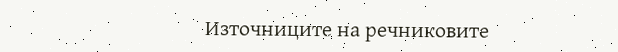Източниците на речниковите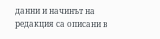данни и начинът на редакция са описани в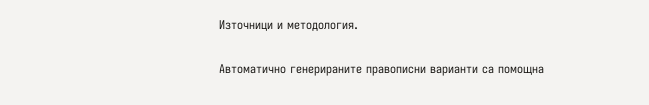Източници и методология.

Автоматично генерираните правописни варианти са помощна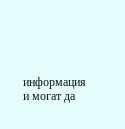информация и могат да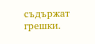съдържат грешки.